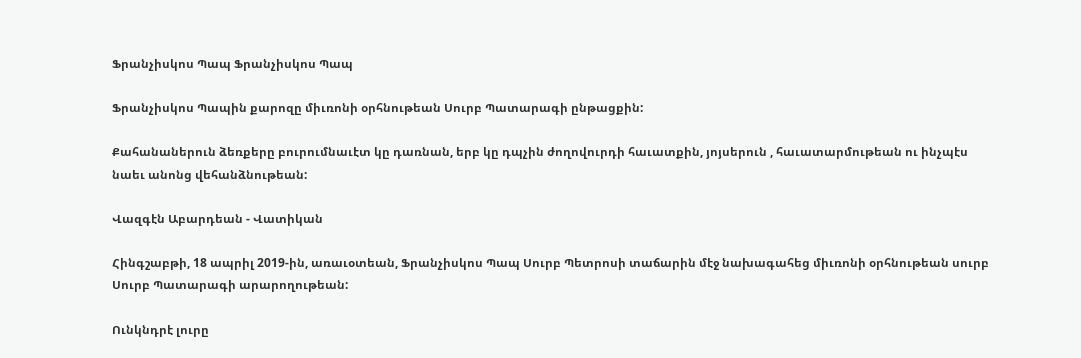Ֆրանչիսկոս Պապ Ֆրանչիսկոս Պապ

Ֆրանչիսկոս Պապին քարոզը միւռոնի օրհնութեան Սուրբ Պատարագի ընթացքին:

Քահանաներուն ձեռքերը բուրումնաւէտ կը դառնան, երբ կը դպչին ժողովուրդի հաւատքին, յոյսերուն , հաւատարմութեան ու ինչպէս նաեւ անոնց վեհանձնութեան:

Վազգէն Աբարդեան - Վատիկան

Հինգշաբթի, 18 ապրիլ 2019-ին, առաւօտեան, Ֆրանչիսկոս Պապ Սուրբ Պետրոսի տաճարին մէջ նախագահեց միւռոնի օրհնութեան սուրբ Սուրբ Պատարագի արարողութեան:

Ունկնդրէ լուրը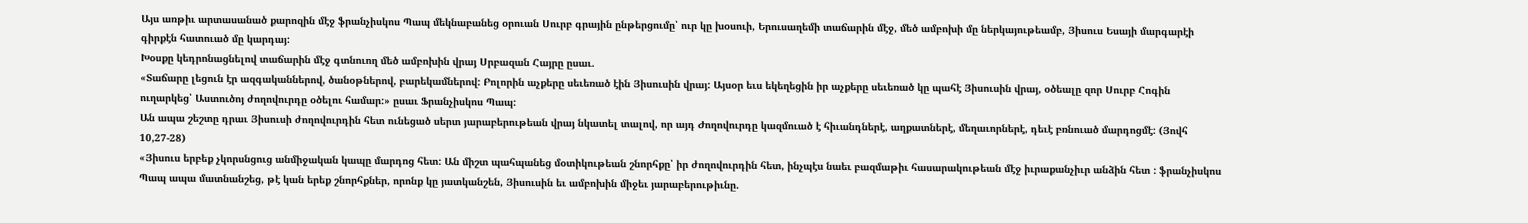Այս առթիւ արտասանած քարոզին մէջ ֆրանչիսկոս Պապ մեկնաբանեց օրուան Սուրբ գրային ընթերցումը՝ ուր կը խօսուի, Երուսաղեմի տաճարին մէջ, մեծ ամբոխի մը ներկայութեամբ, Յիսուս Եսայի մարգարէի գիրքէն հատուած մը կարդայ:
Խօսքը կեդրոնացնելով տաճարին մէջ գտնուող մեծ ամբոխին վրայ Սրբազան Հայրը ըսաւ.
«Տաճարը լեցուն էր ազգականներով, ծանօթներով, բարեկամներով: Բոլորին աչքերը սեւեռած էին Յիսուսին վրայ: Այսօր եւս եկեղեցին իր աչքերը սեւեռած կը պահէ Յիսուսին վրայ, օծեալը զոր Սուրբ Հոգին ուղարկեց՝ Աստուծոյ ժողովուրդը օծելու համար:» ըսաւ Ֆրանչիսկոս Պապ:
Ան ապա շեշտը դրաւ Յիսուսի ժողովուրդին հետ ունեցած սերտ յարաբերութեան վրայ նկատել տալով, որ այդ Ժողովուրդը կազմուած է հիւանդներէ, աղքատներէ, մեղաւորներէ, դեւէ բռնուած մարդոցմէ: (Յովհ 10,27-28)
«Յիսուս երբեք չկորսնցուց անմիջական կապը մարդոց հետ: Ան միշտ պահպանեց մօտիկութեան շնորհքը՝ իր ժողովուրդին հետ, ինչպէս նաեւ բազմաթիւ հասարակութեան մէջ իւրաքանչիւր անձին հետ : ֆրանչիսկոս Պապ ապա մատնանշեց, թէ կան երեք շնորհքներ, որոնք կը յատկանշեն, Յիսուսին եւ ամբոխին միջեւ յարաբերութիւնը.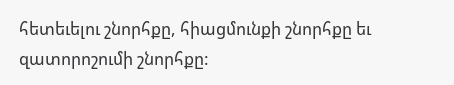հետեւելու շնորհքը, հիացմունքի շնորհքը եւ զատորոշումի շնորհքը: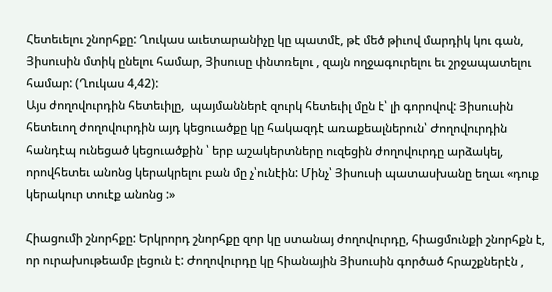Հետեւելու շնորհքը: Ղուկաս աւետարանիչը կը պատմէ, թէ մեծ թիւով մարդիկ կու գան, Յիսուսին մտիկ ընելու համար, Յիսուսը փնտռելու , զայն ողջագուրելու եւ շրջապատելու համար: (Ղուկաս 4,42):
Այս ժողովուրդին հետեւիլը,  պայմաններէ զուրկ հետեւիլ մըն է՝ լի գորովով: Յիսուսին հետեւող ժողովուրդին այդ կեցուածքը կը հակազդէ առաքեալներուն՝ Ժողովուրդին հանդէպ ունեցած կեցուածքին ՝ երբ աշակերտները ուզեցին ժողովուրդը արձակել, որովհետեւ անոնց կերակրելու բան մը չ՝ունէին: Մինչ՝ Յիսուսի պատասխանը եղաւ «դուք կերակուր տուէք անոնց :»

Հիացումի շնորհքը: Երկրորդ շնորհքը զոր կը ստանայ ժողովուրդը, հիացմունքի շնորհքն է, որ ուրախութեամբ լեցուն է: Ժողովուրդը կը հիանային Յիսուսին գործած հրաշքներէն ,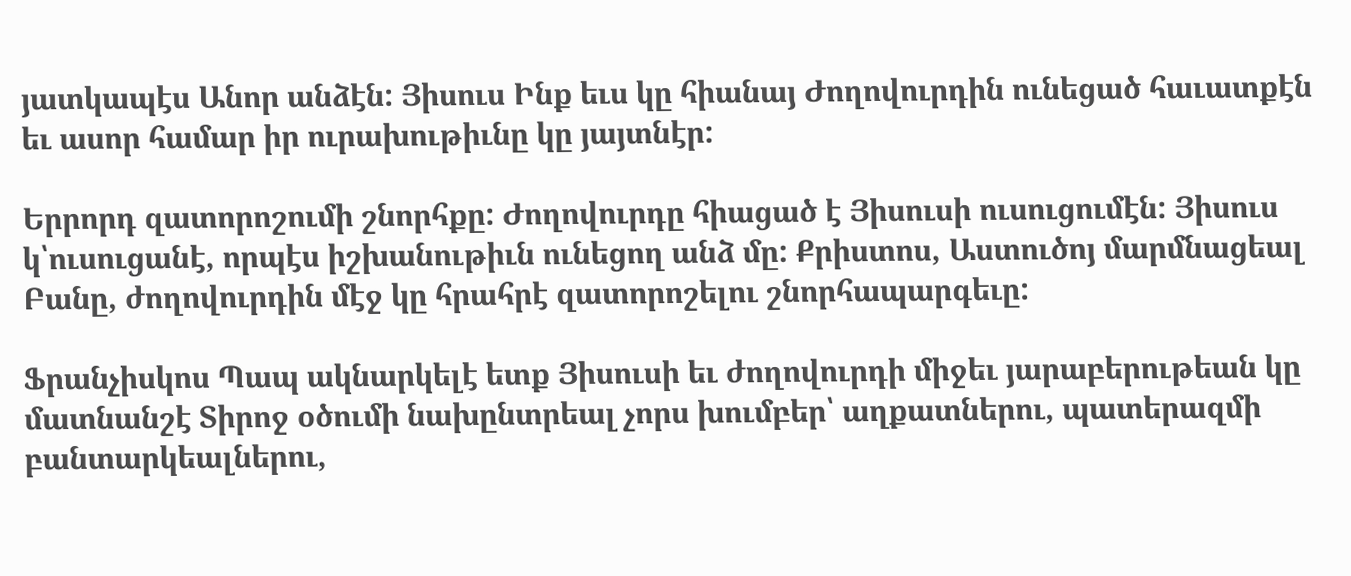յատկապէս Անոր անձէն: Յիսուս Ինք եւս կը հիանայ Ժողովուրդին ունեցած հաւատքէն եւ ասոր համար իր ուրախութիւնը կը յայտնէր:

Երրորդ զատորոշումի շնորհքը: Ժողովուրդը հիացած է Յիսուսի ուսուցումէն: Յիսուս կ՝ուսուցանէ, որպէս իշխանութիւն ունեցող անձ մը: Քրիստոս, Աստուծոյ մարմնացեալ Բանը, ժողովուրդին մէջ կը հրահրէ զատորոշելու շնորհապարգեւը:

Ֆրանչիսկոս Պապ ակնարկելէ ետք Յիսուսի եւ ժողովուրդի միջեւ յարաբերութեան կը մատնանշէ Տիրոջ օծումի նախընտրեալ չորս խումբեր՝ աղքատներու, պատերազմի բանտարկեալներու,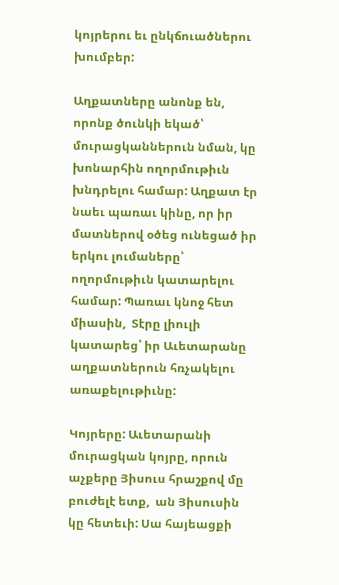կոյրերու եւ ընկճուածներու խումբեր:

Աղքատները անոնք են, որոնք ծունկի եկած՝ մուրացկաններուն նման, կը խոնարհին ողորմութիւն խնդրելու համար: Աղքատ էր նաեւ պառաւ կինը, որ իր մատներով օծեց ունեցած իր երկու լումաները՝ ողորմութիւն կատարելու համար: Պառաւ կնոջ հետ միասին,  Տէրը լիուլի կատարեց՝ իր Աւետարանը աղքատներուն հռչակելու առաքելութիւնը:

Կոյրերը: Աւետարանի մուրացկան կոյրը, որուն աչքերը Յիսուս հրաշքով մը բուժելէ ետք,  ան Յիսուսին կը հետեւի: Սա հայեացքի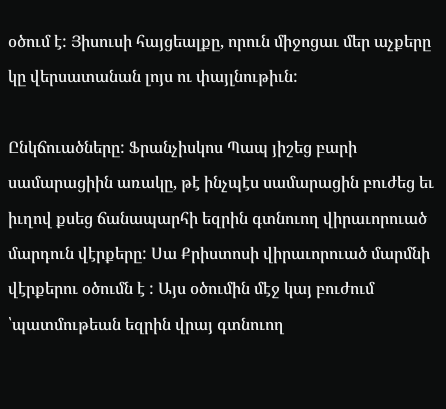օծում է: Յիսուսի հայցեալքը, որուն միջոցաւ մեր աչքերը կը վերսատանան լոյս ու փայլնութիւն:

Ընկճուածները: Ֆրանչիսկոս Պապ յիշեց բարի սամարացիին առակը, թէ ինչպէս սամարացին բուժեց եւ իւղով քսեց ճանապարհի եզրին գտնուող վիրաւորուած մարդուն վէրքերը: Սա Քրիստոսի վիրաւորուած մարմնի վէրքերու օծումն է : Այս օծումին մէջ կայ բուժում ՝պատմութեան եզրին վրայ գտնուող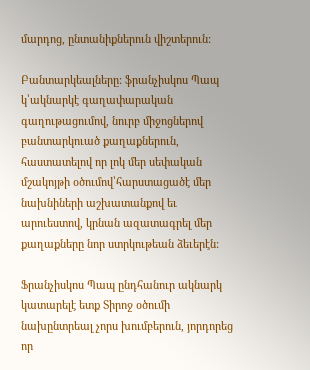մարդոց, ընտանիքներուն վիշտերուն:

Բանտարկեալները: ֆրանչիսկոս Պապ կ՝ակնարկէ գաղափարական գաղութացումով, նուրբ միջոցներով բանտարկուած քաղաքներուն, հաստատելով որ լոկ մեր սեփական մշակոյթի օծումով՝հարստացածէ մեր նախնիների աշխատանքով եւ արուեստով, կրնան ազատագրել մեր քաղաքները նոր ստրկութեան ձեւերէն:

Ֆրանչիսկոս Պապ ընդհանուր ակնարկ կատարելէ ետք Տիրոջ օծումի նախընտրեալ չորս խումբերուն, յորդորեց որ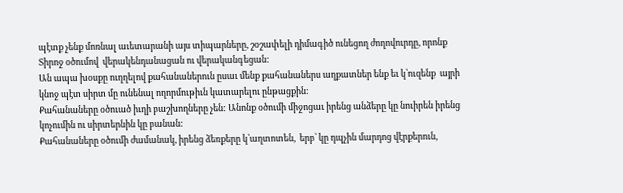պէտք չենք մոռնալ աւետարանի այս տիպարները, շօշափելի դիմագիծ ունեցող ժողովուրդը, որոնք Տիրոջ օծումով  վերակենդանացան ու վերականգեցան:
Ան ապա խօսքը ուղղելով քահանաներուն ըսաւ մենք քահանաներս աղքատներ ենք եւ կ՝ուզենք  այրի կնոջ պէտ սիրտ մը ունենալ ողորմութիւն կատարելու ընթացքին:
Քահանաները օծուած իւղի բաշխողները չեն: Անոնք օծումի միջոցաւ իրենց անձերը կը նուիրեն իրենց կոչումին ու սիրտերնին կը բանան:
Քահանաները օծումի ժամանակ, իրենց ձեռքերը կ՝աղտոտեն,  երբ՝ կը դպչին մարդոց վէրքերուն,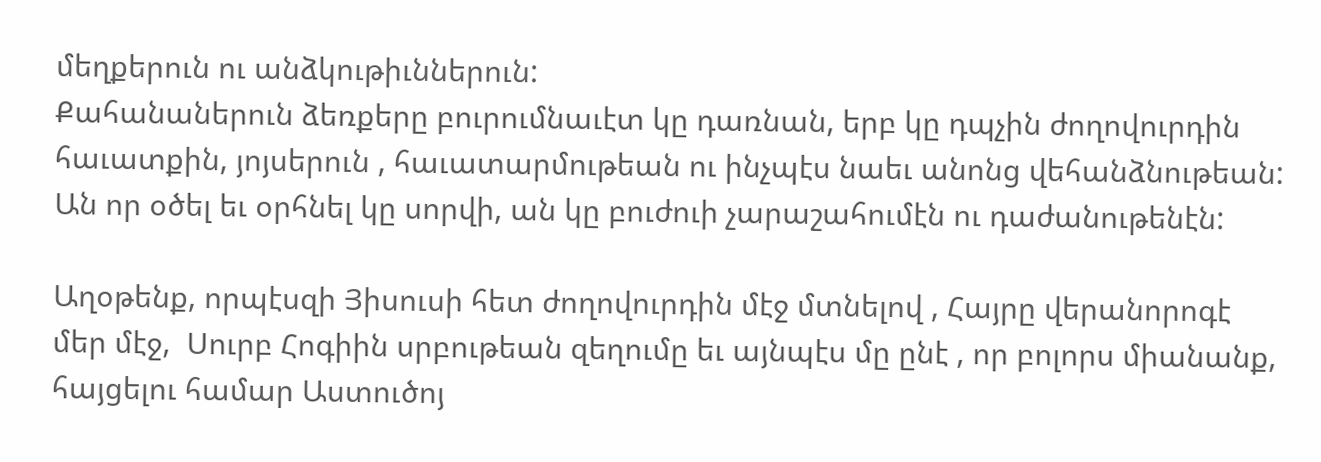մեղքերուն ու անձկութիւններուն:
Քահանաներուն ձեռքերը բուրումնաւէտ կը դառնան, երբ կը դպչին ժողովուրդին հաւատքին, յոյսերուն , հաւատարմութեան ու ինչպէս նաեւ անոնց վեհանձնութեան: Ան որ օծել եւ օրհնել կը սորվի, ան կը բուժուի չարաշահումէն ու դաժանութենէն:

Աղօթենք, որպէսզի Յիսուսի հետ ժողովուրդին մէջ մտնելով , Հայրը վերանորոգէ մեր մէջ,  Սուրբ Հոգիին սրբութեան զեղումը եւ այնպէս մը ընէ , որ բոլորս միանանք, հայցելու համար Աստուծոյ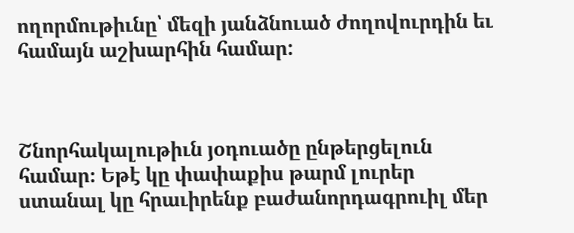ողորմութիւնը՝ մեզի յանձնուած ժողովուրդին եւ համայն աշխարհին համար:



Շնորհակալութիւն յօդուածը ընթերցելուն համար։ Եթէ կը փափաքիս թարմ լուրեր ստանալ կը հրաւիրենք բաժանորդագրուիլ մեր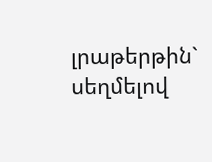լրաթերթին` սեղմելով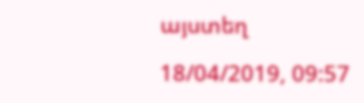այստեղ

18/04/2019, 09:57